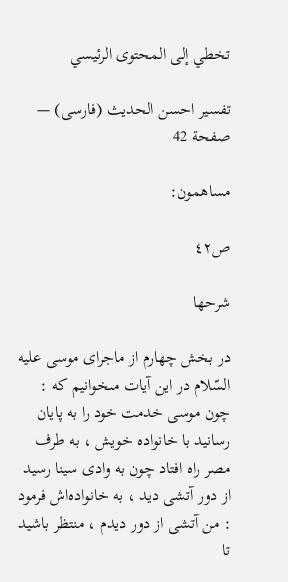تخطي إلى المحتوى الرئيسي

تفسير احسن الحديث (فارسى) — صفحة 42

مساهمون:

ص٤٢

شرحها

در بخش چهارم از ماجراى موسى عليه السّلام در اين آيات مىخوانيم كه : چون موسى خدمت خود را به پايان رسانيد با خانواده خويش ، به طرف مصر راه افتاد چون به وادى سينا رسيد از دور آتشى ديد ، به خانواده‌اش فرمود : من آتشى از دور ديدم ، منتظر باشيد تا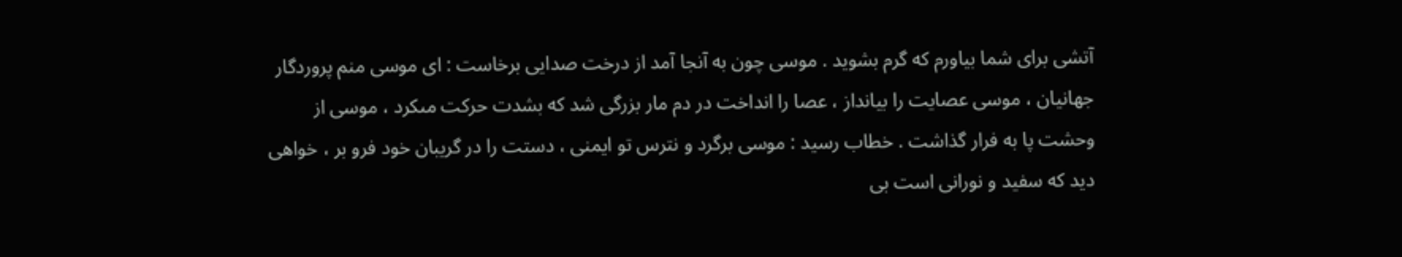آتشى براى شما بياورم كه گرم بشويد . موسى چون به آنجا آمد از درخت صدايى برخاست : اى موسى منم پروردگار جهانيان ، موسى عصايت را بيانداز ، عصا را انداخت در دم مار بزرگى شد كه بشدت حركت مىكرد ، موسى از وحشت پا به فرار گذاشت . خطاب رسيد : موسى برگرد و نترس تو ايمنى ، دستت را در گريبان خود فرو بر ، خواهى ديد كه سفيد و نورانى است بى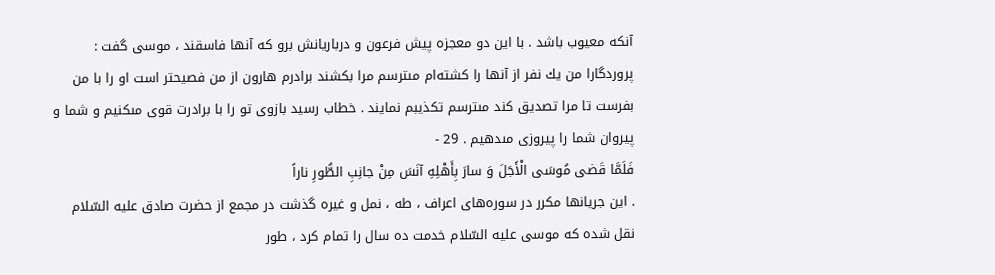آنكه معيوب باشد . با اين دو معجزه پيش فرعون و درباريانش برو كه آنها فاسقند ، موسى گفت : پروردگارا من يك نفر از آنها را كشته‌ام مىترسم مرا بكشند برادرم هارون از من فصيحتر است او را با من بفرست تا مرا تصديق كند مىترسم تكذيبم نمايند . خطاب رسيد بازوى تو را با برادرت قوى مىكنيم و شما و پيروان شما را پيروزى مىدهيم . 29 -
فَلَمَّا قَضى مُوسَى الْأَجَلَ وَ سارَ بِأَهْلِهِ آنَسَ مِنْ جانِبِ الطُّورِ ناراً
. اين جريانها مكرر در سوره‌هاى اعراف ، طه ، نمل و غيره گذشت در مجمع از حضرت صادق عليه السّلام نقل شده كه موسى عليه السّلام خدمت ده سال را تمام كرد ، طور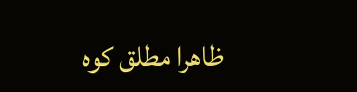ظاهرا مطلق كوه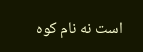است نه نام كوه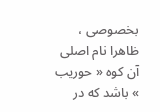بخصوصى ، ظاهرا نام اصلى آن كوه « حوريب » باشد كه در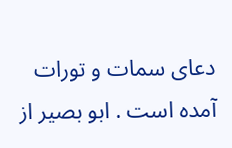دعاى سمات و تورات آمده است . ابو بصير از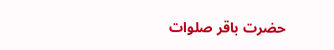حضرت باقر صلوات